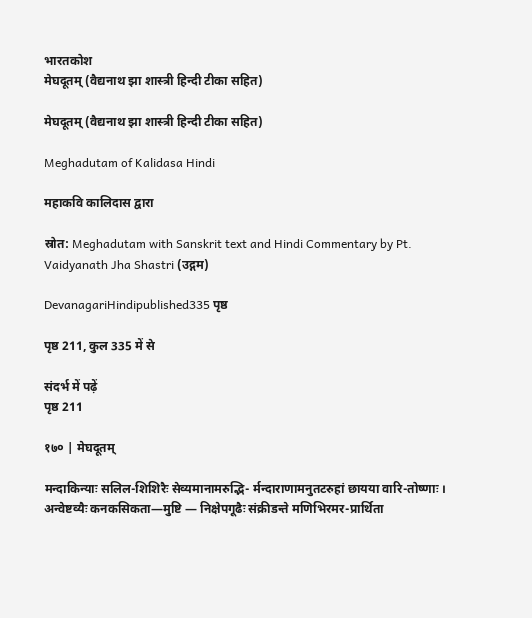भारतकोश
मेघदूतम् (वैद्यनाथ झा शास्त्री हिन्दी टीका सहित)

मेघदूतम् (वैद्यनाथ झा शास्त्री हिन्दी टीका सहित)

Meghadutam of Kalidasa Hindi

महाकवि कालिदास द्वारा

स्रोत: Meghadutam with Sanskrit text and Hindi Commentary by Pt. Vaidyanath Jha Shastri (उद्गम)

DevanagariHindipublished335 पृष्ठ

पृष्ठ 211, कुल 335 में से

संदर्भ में पढ़ें
पृष्ठ 211

१७० | मेघदूतम्

मन्दाकिन्याः सलिल-शिशिरैः सेव्यमानामरुद्भि- र्मन्दाराणामनुतटरुहां छायया वारि-तोष्णाः । अन्वेष्टव्यैः कनकसिकता—मुष्टि — निक्षेपगूढैः संक्रीडन्ते मणिभिरमर-प्रार्थिता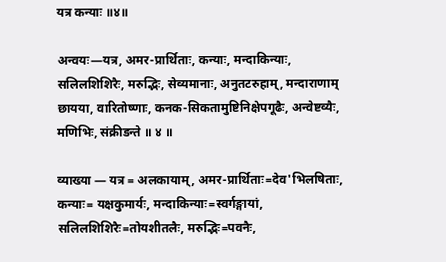यत्र कन्याः ॥४॥

अन्वयः—यत्र, अमर-प्रार्थिताः, कन्याः, मन्दाकिन्याः, सलिलशिशिरैः, मरुद्भिः, सेव्यमानाः, अनुतटरुहाम्, मन्दाराणाम् छायया, वारितोष्णाः, कनक-सिकतामुष्टिनिक्षेपगूढैः, अन्वेष्टव्यैः, मणिभिः, संक्रीडन्ते ॥ ४ ॥

व्याख्या — यत्र = अलकायाम्, अमर-प्रार्थिताः=देव'भिलषिताः, कन्याः= यक्षकुमार्यः, मन्दाकिन्याः=स्वर्गङ्गायां, सलिलशिशिरैः=तोयशीतलैः, मरुद्भिः=पवनैः,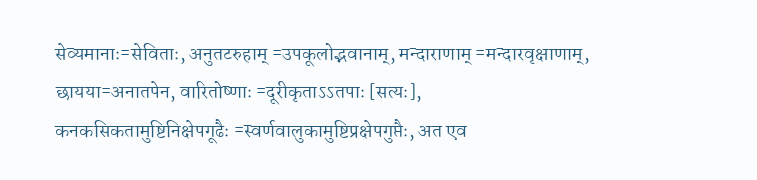सेव्यमानाः=सेविताः, अनुतटरुहाम् =उपकूलोद्भवानाम्, मन्दाराणाम् =मन्दारवृक्षाणाम्, छायया=अनातपेन, वारितोष्णाः =दूरीकृताऽऽतपाः [सत्यः], कनकसिकतामुष्टिनिक्षेपगूढैः =स्वर्णवालुकामुष्टिप्रक्षेपगुप्तैः, अत एव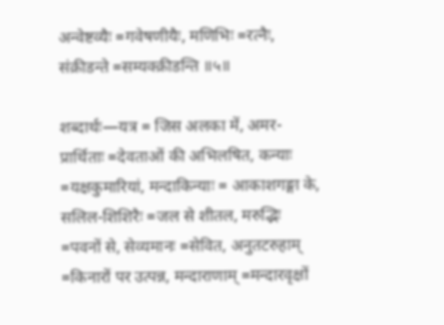अन्वेष्टव्यैः =गवेषणीयैः, मणिभिः =रत्नैः, संक्रीडन्ते =सम्यक्क्रीडन्ति ॥५॥

शब्दार्थः—यत्र = जिस अलका में, अमर-प्रार्थिताः =देवताओं की अभिलषित, कन्याः =यक्षकुमारियां, मन्दाकिन्याः = आकाशगङ्गा के, सलिल-शिशिरैः =जल से शीतल, मरुद्भिः =पवनों से, सेव्यमानः =सेवित, अनुतटरुहाम् =किनारों पर उत्पन्न, मन्दाराणाम् =मन्दारवृक्षों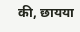की, छायया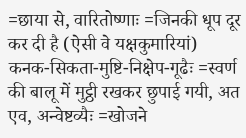=छाया से, वारितोष्णाः =जिनकी धूप दूर कर दी है (ऐसी वे यक्षकुमारियां) कनक-सिकता-मुष्टि-निक्षेप-गूढैः =स्वर्ण की बालू में मुट्ठी रखकर छुपाई गयी, अत एव, अन्वेष्टव्यैः =खोजने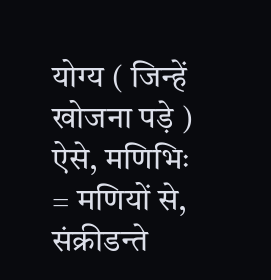योग्य ( जिन्हें खोजना पड़े ) ऐसे, मणिभिः = मणियों से, संक्रीडन्ते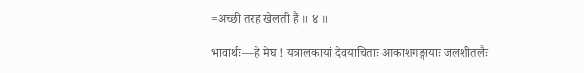=अच्छी तरह खेलती हैं ॥ ४ ॥

भावार्थः—हे मेघ ! यत्रालकायां देवयाचिताः आकाशगङ्गायाः जलशीतलैः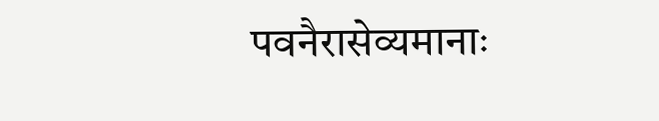पवनैरासेव्यमानाः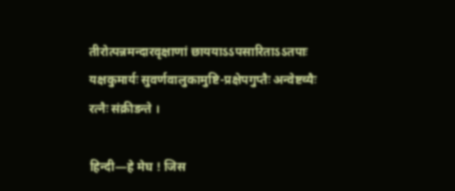तीरोत्पन्नमन्दारवृक्षाणां छाययाऽऽपसारिताऽऽतपाः यक्षकुमार्यः सुवर्णवालुकामुष्टि-प्रक्षेपगुप्तैः अन्वेष्टव्यैः रत्नैः संक्रीडन्ते ।

हिन्दी—हे मेघ ! जिस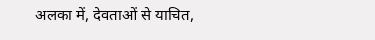अलका में, देवताओं से याचित,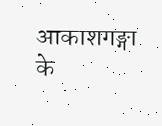आकाशगङ्गा के